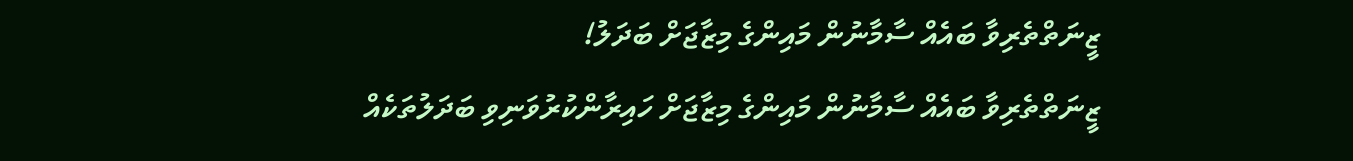ޒީނަތްތެރިވާ ބައެއް ސާމާނުން މައިންގެ މިޒާޖަށް ބަދަލު!
ޒީނަތްތެރިވާ ބައެއް ސާމާނުން މައިންގެ މިޒާޖަށް ހައިރާންކުރުވަނިވި ބަދަލުތަކެއް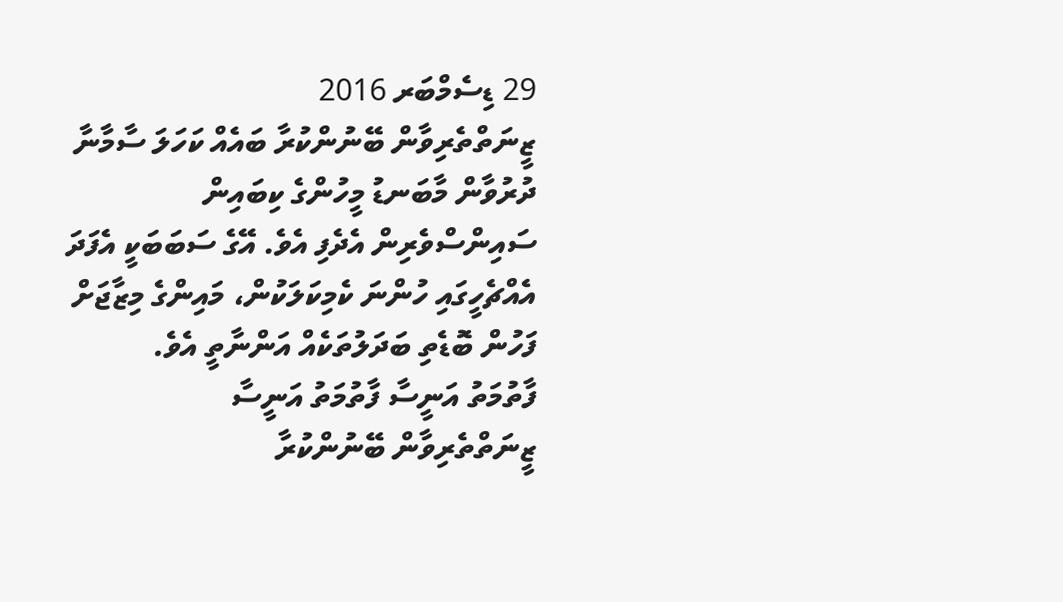29 ޑިސެމްބަރ 2016
ޒީނަތްތެރިވާން ބޭނުންކުރާ ބައެއް ކަހަލަ ސާމާނާ ދުރުވާން މާބަނޑު މީހުންގެ ކިބައިން ސައިންސްވެރިން އެދެފި އެވެ. އޭގެ ސަބަބަކީ އެފަދަ އެއްޗެހީގައި ހުންނަ ކެމިކަލަކުން، މައިންގެ މިޒާޖަށް ފަހުން ބޮޑެތި ބަދަލުތަކެއް އަންނާތީ އެވެ.
ފާތުމަތު އަނީސާ ފާތުމަތު އަނީސާ
ޒީނަތްތެރިވާން ބޭނުންކުރާ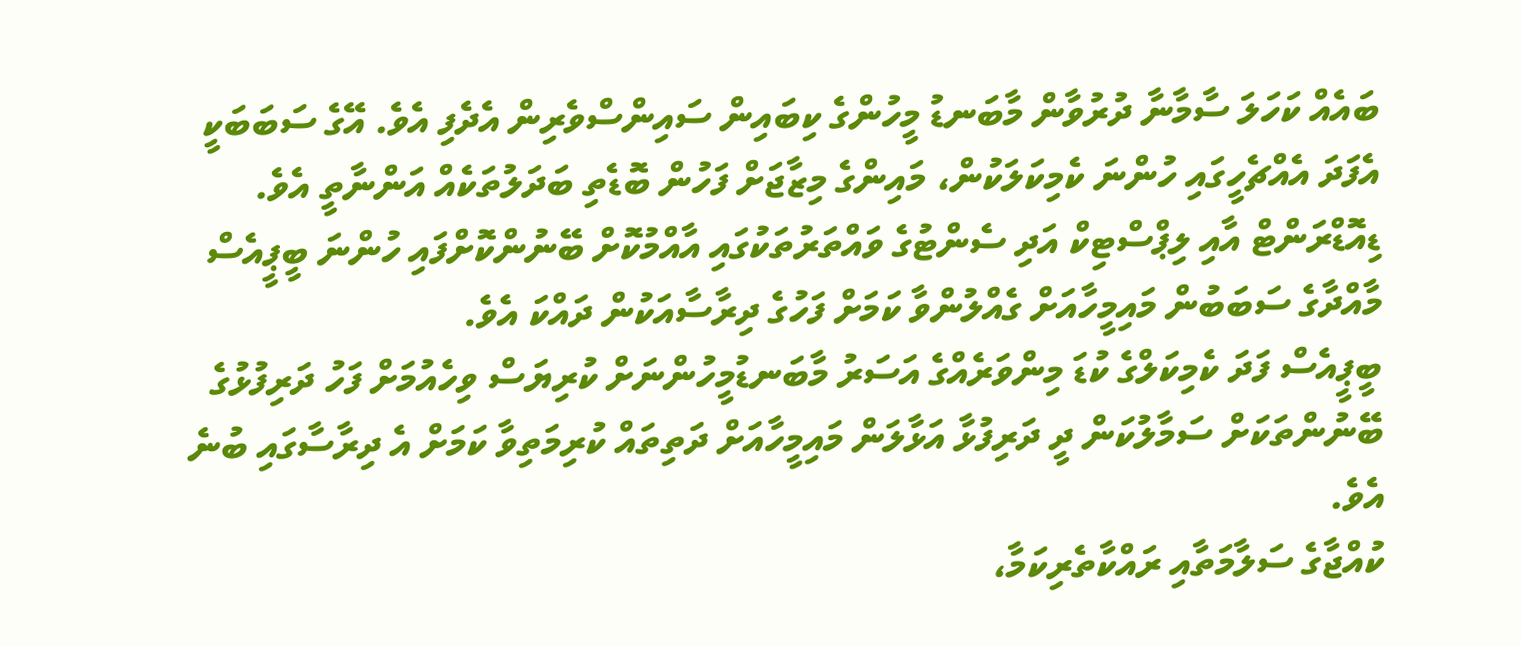ބައެއް ކަހަލަ ސާމާނާ ދުރުވާން މާބަނޑު މީހުންގެ ކިބައިން ސައިންސްވެރިން އެދެފި އެވެ. އޭގެ ސަބަބަކީ އެފަދަ އެއްޗެހީގައި ހުންނަ ކެމިކަލަކުން، މައިންގެ މިޒާޖަށް ފަހުން ބޮޑެތި ބަދަލުތަކެއް އަންނާތީ އެވެ.
ޑިއޮޑްރަންޓް އާއި ލިޕްސްޓިކް އަދި ސެންޓުގެ ވައްތަރުތަކުގައި އާއްމުކޮށް ބޭނުންކޮށްފައި ހުންނަ ބީޕީއެސް މާއްދާގެ ސަބަބުން މައިމީހާއަށް ގެއްލުންވާ ކަމަށް ފަހުގެ ދިރާސާއަކުން ދައްކަ އެވެ.
ބީޕީއެސް ފަދަ ކެމިކަލްގެ ކުޑަ މިންވަރެއްގެ އަސަރު މާބަނޑުމީހުންނަށް ކުރިޔަސް ވިހެއުމަށް ފަހު ދަރިފުޅުގެ ބޭނުންތަކަށް ސަމާލުކަން ދީ ދަރިފުޅާ އަޅާލަން މައިމީހާއަށް ދަތިތައް ކުރިމަތިވާ ކަމަށް އެ ދިރާސާގައި ބުނެ އެވެ.
ކުއްޖާގެ ސަލާމަތާއި ރައްކާތެރިކަމާ،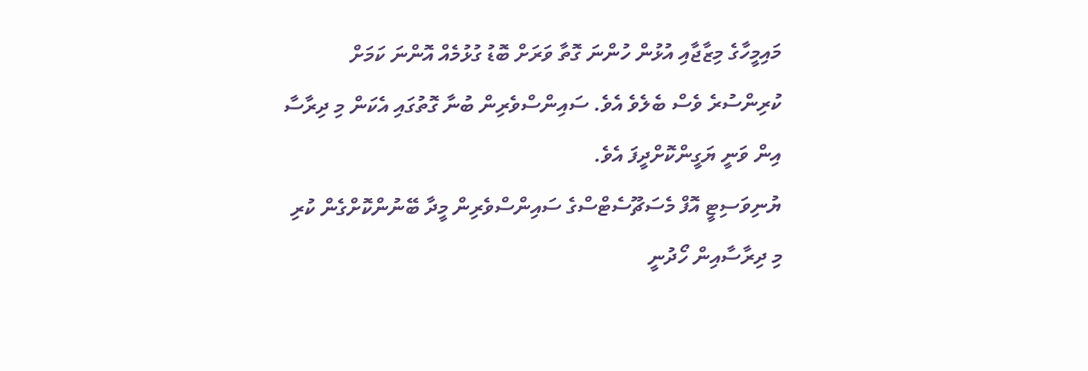މައިމީހާގެ މިޒާޖާއި އުޅުން ހުންނަ ގޮތާ ވަރަށް ބޮޑު ގުޅުމެއް އޮންނަ ކަމަށް ކުރިންސުރެ ވެސް ބެލެވެ އެވެ. ސައިންސްވެރިން ބުނާ ގޮތުގައި އެކަން މި ދިރާސާ އިން ވަނީ ޔަގީންކޮށްދީފަ އެވެ.
ޔުނިވަސިޓީ އޮފް މެސަޗޫސެޓްސްގެ ސައިންސްވެރިން މީދާ ބޭނުންކޮށްގެން ކުރި މި ދިރާސާއިން ހޯދުނީ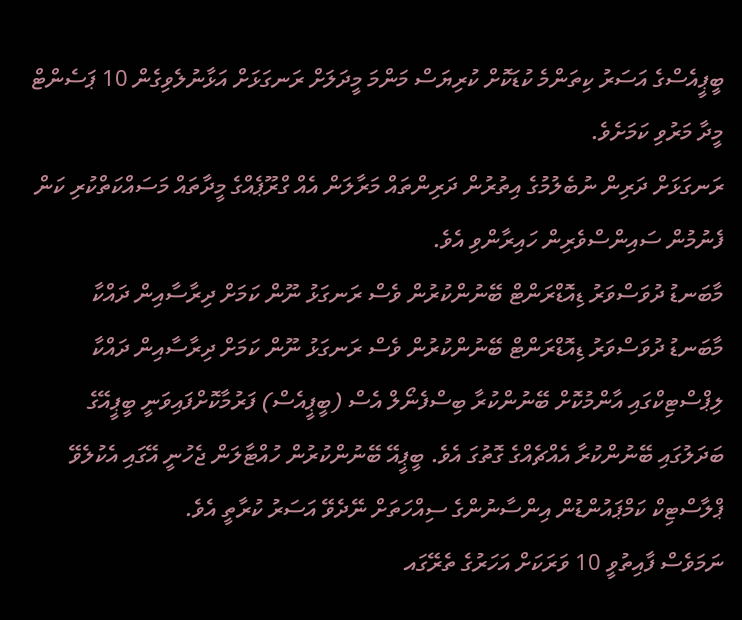ބީޕީއެސްގެ އަސަރު ކިތަންމެ ކުޑަކޮށް ކުރިޔަސް މަންމަ މީދަލަށް ރަނގަޅަށް އަޅާނުލެވިގެން 10 ޕަސެންޓް މީދާ މަރުވި ކަމަށެވެ.
ރަނގަޅަށް ދަރިން ނުބެލުމުގެ އިތުރުން ދަރިންތައް މަރާލަން އެއް ގްރޫޕެއްގެ މީދާތައް މަސައްކަތްކުރި ކަން ފެނުމުން ސައިންސްވެރިން ހައިރާންވި އެވެ.
މާބަނޑު ދުވަސްވަރު ޑިއޮޑްރަންޓް ބޭނުންކުރުން ވެސް ރަނގަޅު ނޫން ކަމަށް ދިރާސާއިން ދައްކާ
މާބަނޑު ދުވަސްވަރު ޑިއޮޑްރަންޓް ބޭނުންކުރުން ވެސް ރަނގަޅު ނޫން ކަމަށް ދިރާސާއިން ދައްކާ
ލިޕްސްޓިކްގައި އާންމުކޮށް ބޭނުންކުރާ ބިސްފެނޯލް އެސް (ބީޕީއެސް) ފަރުމާކޮށްފައިވަނީ ބީޕީއޭގެ ބަދަލުގައި ބޭނުންކުރާ އެއްޗެއްގެ ގޮތުގަ އެވެ. ބީޕީއޭ ބޭނުންކުރުން ހުއްޓާލަން ޖެހުނީ އޭގައި އެކުލެވޭ ޕްލާސްޓިކް ކަމްޕައުންޑުން އިންސާނުންގެ ސިއްހަތަށް ނޭދެވޭ އަސަރު ކުރާތީ އެވެ.
ނަމަވެސް ފާއިތުވީ 10 ވަރަކަށް އަހަރުގެ ތެރޭގައ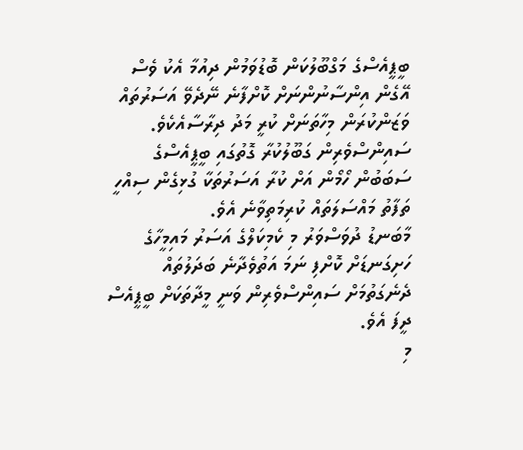ބީޕީއެސްގެ މަގްބޫލުކަން ބޮޑުވަމުން ދިއުމާ އެކު ވެސް އޭގެން އިންސާނުންނަށް ކޮށްފާނެ ނޭދެވޭ އަސަރުތައް ވަޒަންކުރަން މިހާތަނަށް ކުރީ މަދު ދިރާސާއެކެވެ.
ސައިންސްވެރިން ގަބޫލުކުރާ ގޮތުގައި ބީޕީއެސްގެ ސަބަބުން ހޯމޯން އަށް ކުރާ އަސަރުތަކާ ގުޅިގެން ސިއްހީ ތަފާތު މައްސަލަތައް ކުރިމަތިވާނެ އެވެ.
މާބަނޑު ދުވަސްވަރު މި ކެމިކަލްގެ އަސަރު މައިމީހާގެ ހަށިގަނޑަށް ކޮށްފި ނަމަ އަތުވެދާނެ ބަދަލުތައް ދެނެގަތުމަށް ސައިންސްވެރިން ވަނީ މީދާތަކަށް ބީޕީއެސް ދީފަ އެވެ.
މި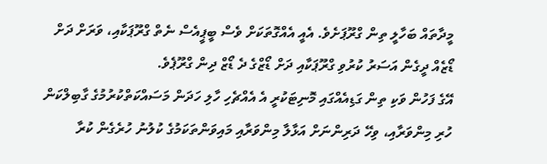މީދާތައް ބަހާލީ ތިން ގްރޫޕަށެވެ. އެއީ އެއްގޮތަކަށް ވެސް ބީޕީއެސް ނެތް ގްރޫޕަކާއި، ވަރަށް ދަށް ޑޯޒެއް ދީގެން އަސަރު ކުރުވި ގްރޫޕަކާއި ދަށް ޑޯޒްގެ ދެ ޑޯޒް ދިން ގްރޫޕެވެ.
އޭގެ ފަހުން ވަކި ތިން ގަޑިއެއްގައި މޮނިޓަކުރީ އެ އެއްޗެހި ހާލި ހަދަން މަސައްކަތްކުރުމުގެ ގާބިލްކަން ހުރި މިންވަރާއި، ވިހޭ ދަރިންނަށް އަޅާލާ މިންވަރާއި މައިވަންތަކަމުގެ ކުލުނު ހުރެގެން ކުރާ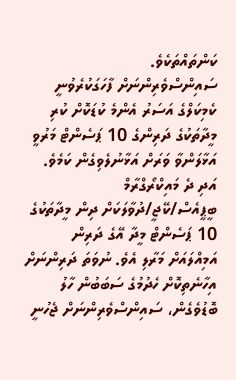ކަންތައްތަކެވެ.
ސައިންސްވެރިންނަށް ފާހަގަކުރެވުނީ ކެމިކަލްގެ އަސަރު އެންމެ ކުޑަކޮށް ކުރި މީދާތަކުގެ ދަރިންގެ 10 ޕަސެންޓް މަރުވީ އަޅާލަންވާ ވަރަށް އަޅާނުލެވިގެން ކަމެވެ. އަދި ދެ މައިކްރޯގްރާމް ބީޕީއެސް/ކޭޖީ/ދުވާލަކަށް ދިން މީދާތަކުގެ 10 ޕަސެންޓް މީދާ އޭގެ ދަރިން އަމިއްލައަށް މަރާލި އެވެ. ނުވަތަ ދަރިންނަށް އިހާނެތިކޮށް ހެދުމުގެ ސަބަބުން ހާލު ބޮޑުވެގެން، ސައިންސްވެރިންނަށް ޖެހުނީ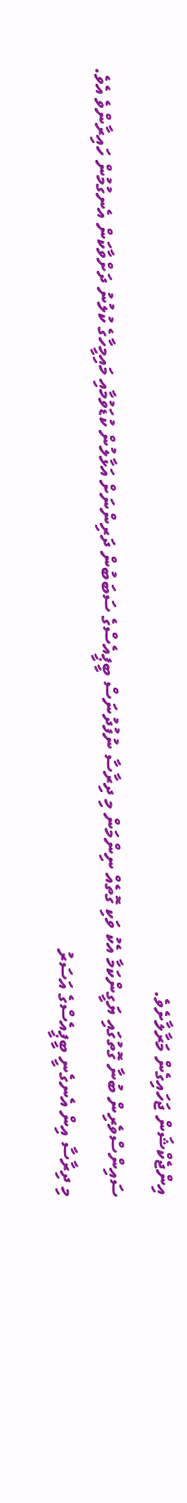އިންޖެކްޝަން ޖަހައިގެން މަރާލާށެވެ.
ސައިންސްވެރިން ބުނާ ގޮތުގައި ޔަގީންކަމާ އެކު ވަކި ގޮތެއް ނިންމަން މި ދިރާސާ ނުފުދުނަސް ބީޕީއެސްގެ ސަބަބުން ދަރިންނަށް އަޅާލުން ކުޑަވުމާއި މައިމީހާގެ ކުލުނު ދަށްވާކަން އެނގުމުން ހައިރާންވެ އެވެ.
މި ދިރާސާ އިން އެނގެނީ ބީޕީއެސްގެ އަސަރު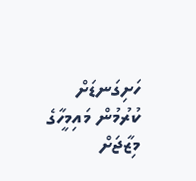ހަށިގަނޑަށް ކުރުމުން މައިމީހާގެ މިޒާޖަށް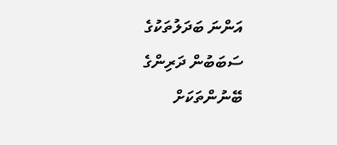އަންނަ ބަދަލުތަކުގެ ސަބަބުން ދަރިންގެ ބޭނުންތަކަށް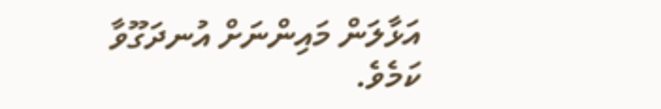އަޅާލަން މައިންނަށް އުނދަގޫވާ ކަމެވެ.